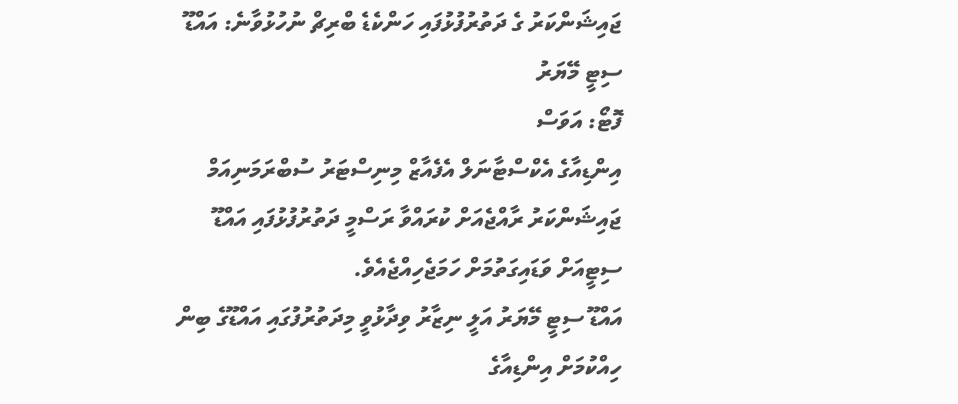ޖައިޝަންކަރު ގެ ދަތުރުފުޅުފައި ހަންކެޑެ ބްރިޗް ނުހުޅުވާނެ: އައްޑޫ ސިޓީ މޭޔަރު
ފޮޓޯ: އަވަސް
އިންޑިއާގެ އެކްސްޓާނަލް އެފެއާޒް މިނިސްޓަރު ސުބްރަމަނިއަމް ޖައިޝަންކަރު ރާއްޖެއަށް ކުރައްވާ ރަސްމީ ދަތުރުފުޅުފައި އައްޑޫ ސިޓީއަށް ވަޑައިގަތުމަށް ހަމަޖެހިއްޖެއެވެ.
އައްޑޫ ސިޓީ މޭޔަރު އަލީ ނިޒާރު ވިދާޅުވީ މިދަތުރުފުގައި އައްޑޫގެ ބިން ހިއްކުމަށް އިންޑިއާގެ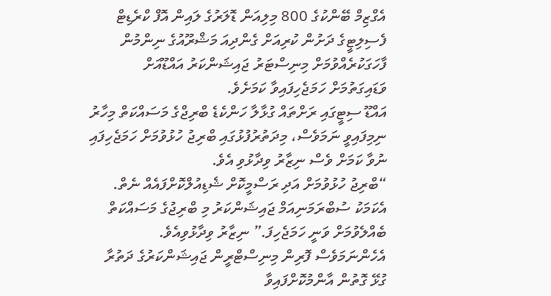އެގްޒިމް ބޭންކުގެ 800 މިލިއަން ޑޮލަރުގެ ލައިން އޮފް ކްރެޑިޓް ފެސިލިޓީގެ ދަށުން ކުރިއަށް ގެންދިއަ މަޝްރޫއުގެ ނިންމުން ފާހަގަކުރެއްވުމަށް މިނިސްޓަރު ޖައިޝަންކަރު އައްޑޫއަށް ވަޑައިގަތުމަށް ހަމަޖެހިފައިވާ ކަމަށެވެ.
އައްޑޫ ސިޓީގައި ރަށްތައް ގުޅާލާ ހަންކެޑެ ބްރިޖްގެ މަސައްކަތް މިހާރު ނިމިފައިވީ ނަމަވެސް، މިދަތުރުފުޅުގައި ބްރިޖު ހުޅުވުމަށް ހަމަޖެހިފައި ނުވާ ކަމަށް ވެސް ނިޒާރު ވިދާޅުވި އެވެ.
“ބްރިޖު ހުޅުވުމަށް އަދި ރަސްމީކޮށް ޝެޑިއުލްކޮށްފައެއް ނެތް. އެކަމަކު ސުބްރަމަނިއަމް ޖައިޝަންކަރު މި ބްރިޖުގެ މަސައްކަތް ބެއްލެވުމަށް ވަނީ ހަމަޖެހިފަ.” ނިޒާރު ވިދާޅުވިއެވެ.
އެހެންނަމަވެސް ފޮރިން މިނިސްޓްރީން ޖައިޝަންކަރުގެ ދަތުރާ ގުޅޭ ގޮތުން އާންމުކޮށްފައިވާ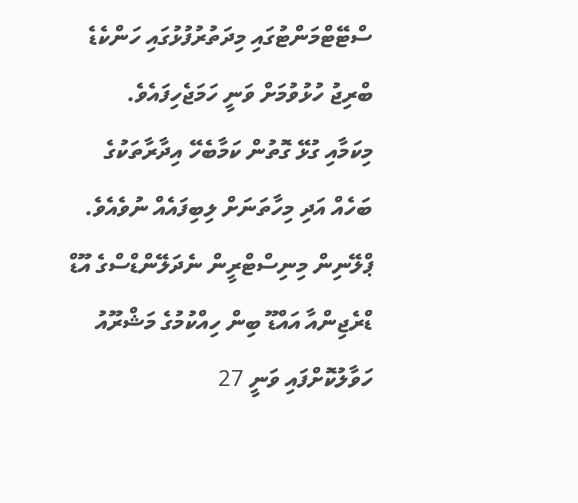ސްޓޭޓްމަންޓުގައި މިދަތުރުފުޅުގައި ހަންކެޑެ ބްރިޖު ހުޅުވުމަށް ވަނީ ހަމަޖެހިފައެވެ.
މިކަމާއި ގުޅޭ ގޮތުން ކަމާބެހޭ އިދާރާތަކުގެ ބަހެއް އަދި މިހާތަނަށް ލިބިފައެއް ނުވެއެވެ.
ޕްލޭނިން މިނިސްޓްރީން ނެދަލޭންޑްސްގެ އޫޑް ޑްރެޖިންއާ އައްޑޫ ބިން ހިއްކުމުގެ މަޝްރޫއު ހަވާލުކޮށްފައި ވަނީ 27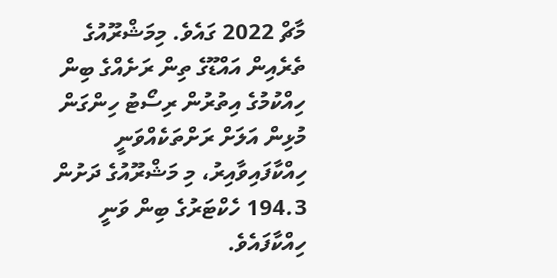މާޗް 2022 ގައެވެ. މިމަޝްރޫއުގެ ތެރެއިން އައްޑޫގެ ތިން ރަށެއްގެ ބިން ހިއްކުމުގެ އިތުރުން ރިސޯޓު ހިންގަން މުޅިން އަލަށް ރަށްތަކެއްވަނީ ހިއްކާފައިވާއިރު، މި މަޝްރޫއުގެ ދަށުން 194.3 ހެކްޓަރުގެ ބިން ވަނީ ހިއްކާފައެވެ.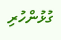ގުޅުންހުރި